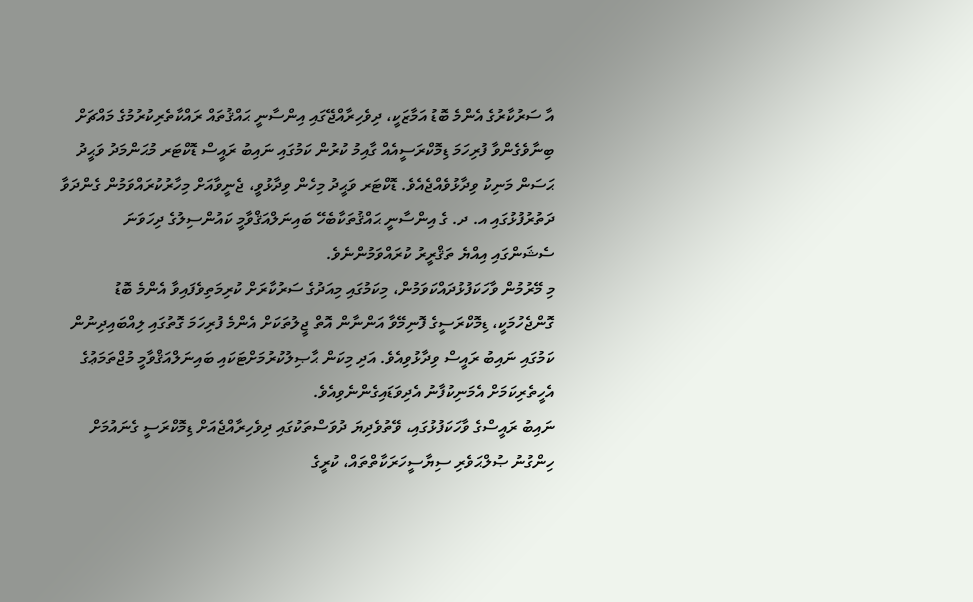އާ ސަރުކާރުގެ އެންމެ ބޮޑު އަމާޒަކީ، ދިވެހިރާއްޖޭގައި އިންސާނީ ޙައްޤުތައް ރައްކާތެރިކުރުމުގެ މައްޗަށް ބިނާވެގެންވާ ފުރިހަމަ ޑިމޮކްރަސީއެއް ގާއިމު ކުރުން ކަމުގައި ނައިބު ރައީސް ޑޮކްޓަރ މުޙަންމަދު ވަޙީދު ޙަސަން މަނިކު ވިދާޅުވެއްޖެއެވެ. ޑޮކްޓަރ ވަޙީދު މިހެން ވިދާޅުވީ، ޖެނީވާއަށް މިހާރުކުރައްވަމުން ގެންދަވާ ދަތުރުފުޅުގައި އ. ދ. ގެ އިންސާނީ ޙައްޤުތަކާބެހޭ ބައިނަލްއަޤްވާމީ ކައުންސިލުގެ ދިހަވަނަ ސެޝަންގައި އިއްޔެ ތަޤްރީރު ކުރައްވަމުންނެވެ.
މި މޭރުމުން ވާހަކަފުޅުދައްކަވަމުން، މިކަމުގައި މިއަދުގެ ސަރުކާރަށް ކުރިމަތިވެފައިވާ އެންމެ ބޮޑު ގޮންޖެހުމަކީ، ޑިމޮކްރަސީގެ ފޮނިމޭވާ އަންނާން އޮތް ޖީލުތަކަށް އެންމެ ފުރިހަމަ ގޮތުގައި ލިއްބައިދިނުން ކަމުގައި ނައިބު ރައީސް ވިދާޅުވިއެވެ. އަދި މިކަން ޙާޞިލުކުރުމަށްޓަކައި ބައިނަލްއަޤްވާމީ މުޖްތަމަޢުގެ އެހީތެރިކަމަށް އެމަނިކުފާނު އެދިވަޑައިގެންނެވިއެވެ.
ނައިބު ރައީސްގެ ވާހަކަފުޅުގައި، ވޭތުވެދިޔަ ދުވަސްތަކުގައި ދިވެހިރާއްޖެއަށް ޑިމޮކްރަސީ ގެނައުމަށް ހިންގުނު ޞުލްޙަވެރި ސިޔާސީހަރަކާތްތައް، ކުރީގެ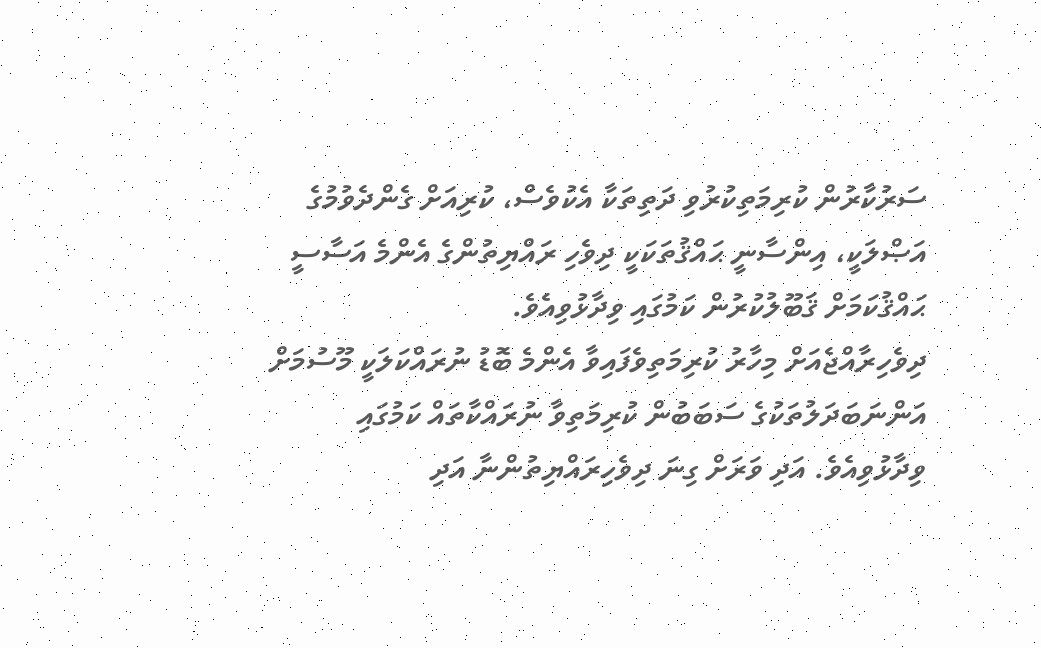ސަރުކާރުން ކުރިމަތިކުރުވި ދަތިތަކާ އެކުވެސް، ކުރިއަށް ގެންދެވުމުގެ އަޞްލަކީ، އިންސާނީ ޙައްޤުތަކަކީ ދިވެހި ރައްޔިތުންގެ އެންމެ އަސާސީ ޙައްޤުކަމަށް ޤަބޫލުކުރުން ކަމުގައި ވިދާޅުވިއެވެ.
ދިވެހިރާއްޖެއަށް މިހާރު ކުރިމަތިވެފައިވާ އެންމެ ބޮޑު ނުރައްކަލަކީ މޫސުމަށް އަންނަބަދަލުތަކުގެ ސަބަބުން ކުރިމަތިވާ ނުރައްކާތައް ކަމުގައި ވިދާޅުވިއެވެ. އަދި ވަރަށް ގިނަ ދިވެހިރައްޔިތުންނާ އަދި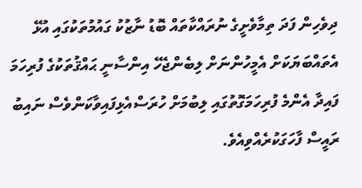ދިވެހިން ފަދަ ތިމާވެށީގެ ނުރައްކާތައް ބޮޑު ނާޒުކު ގައުމުތަކުގައި އުޅޭ އެތައްބަޔަކަށް އެމީހުންނަށް ލިބެންޖެހޭ އިންސާނީ ޙައްޤުތަކުގެ ފުރިހަމަ ފައިދާ އެންމެ ފުރިހަމަގޮތުގައި ލިބުމަށް ހުރަސްއެޅިފައިވާކަންވެސް ނައިބު ރައީސް ފާހަގަކުރެއްވިއެވެ.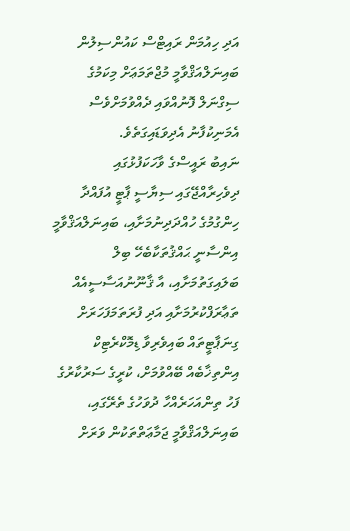އަދި ހިއުމަން ރައިޓްސް ކައުންސިލުން ބައިނަލްއަޤްވާމީ މުޖްތަމަޢަށް މިކަމުގެ ސިގްނަލް ފޮނުއްވައި ދެއްވުމަށްވެސް އެމަނިކުފާނު އެދިވަޑައިގަތެވެ.
ނައިބު ރައީސްގެ ވާހަކަފުޅުގައި ދިވެހިރާއްޖޭގައި ސިޔާސީ ޕާޓީ އުފައްދާ ހިންގުމުގެ ހުއްދަދިނުމަށާއި، ބައިނަލްއަޤްވާމީ އިންސާނީ ޙައްޤުތަކާބެހޭ ބިލް ބަލައިގަތުމަށާއި، އާ ޤާނޫނުއަސާސީއެއް ތަޢާރަފްކުރުމަށާއި އަދި ފުރަތަމަފަހަރަށް ގިނަޕާޓީތައް ބައިވެރިވާ ޑިމޮކްރެޓިކް އިންތިޚާބެއް ބޭއްވުމަށް، ކުރީގެ ސަރުކާރުގެ ފަހު ތިންއަހަރެއްހާ ދުވަހުގެ ތެރޭގައި، ބައިނަލްއަޤްވާމީ ޖަމާޢަތްތަކުން ވަރަށް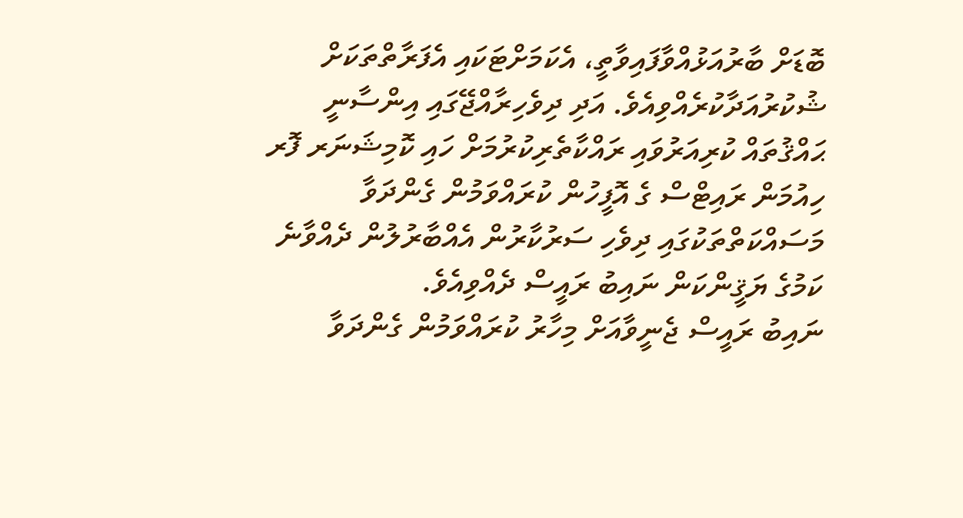ބޮޑަށް ބާރުއަޅުއްވާފައިވާތީ، އެކަމަށްޓަކައި އެފަރާތްތަކަށް ޝުކުރުއަދާކުރެއްވިއެވެ. އަދި ދިވެހިރާއްޖޭގައި އިންސާނީ ޙައްޤުތައް ކުރިއަރުވައި ރައްކާތެރިކުރުމަށް ހައި ކޮމިޝަނަރ ފޮރ ހިއުމަން ރައިޓްސް ގެ އޮފީހުން ކުރައްވަމުން ގެންދަވާ މަސައްކަތްތަކުގައި ދިވެހި ސަރުކާރުން އެއްބާރުލުން ދެއްވާނެ ކަމުގެ ޔަޤީންކަން ނައިބު ރައީސް ދެއްވިއެވެ.
ނައިބު ރައީސް ޖެނީވާއަށް މިހާރު ކުރައްވަމުން ގެންދަވާ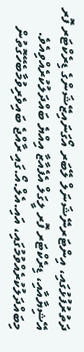ދަތުރުފުޅުގައި، އިންޓަރނޭޝަނަލް ލޭބަރ އޯގަނައިޒޭޝަންގެ ޑިރެކްޓަރ ފޮރ އޭޝިޔާއާއި، ޑިރެކްޓަރ ފޮރ ލީގަލް އެފެއާޒާ އިއްޔެ ބައްދަލުކުރެއްވިއެވެ. މިބައްދަލުކުރެއްވުމުގައި، އައި.އެލް.އޯ.ގައި ރާއްޖެ ބައިވެރިވުމާބެހޭގޮތުން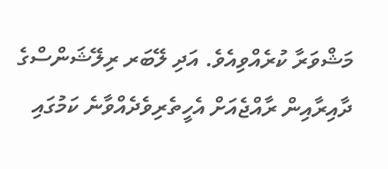މަޝްވަރާ ކުރެއްވިއެވެ. އަދި ލޭބަރ ރިލޭޝަންސްގެ ދާއިރާއިން ރާއްޖެއަށް އެހީތެރިވެދެއްވާނެ ކަމުގައި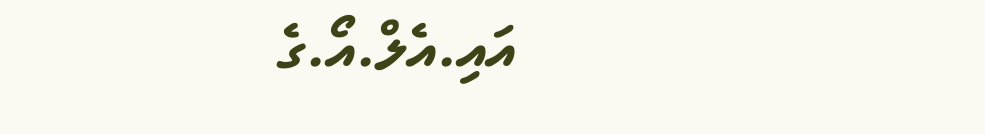އައި.އެލް.އޯ.ގެ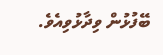ބޭފުޅުން ވިދާޅުވިއެވެ.